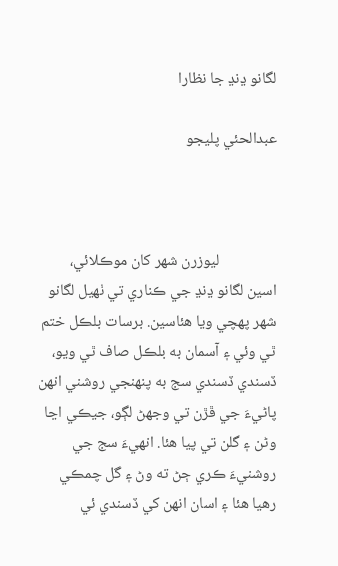لگانو ڍنڍ جا نظارا

عبدالحئي پليجو



                ليوزرن شهر کان موڪلائي،  اسين لگانو ڍنڍ جي ڪناري تي ٺهيل لگانو شهر پهچي ويا هئاسين. برسات بلڪل ختم ٿي وئي ۽ آسمان به بلڪل صاف ٿي ويو، ڏسندي ڏسندي سج به پنهنجي روشني انهن پاڻيءَ جي ڦڙن تي وجهڻ لڳو، جيڪي اڃا وڻن ۽ گلن تي پيا هئا. انهيءَ سج جي روشنيءَ ڪري ڄڻ ته وڻ ۽ گل چمڪي رهيا هئا ۽ اسان انهن کي ڏسندي ئي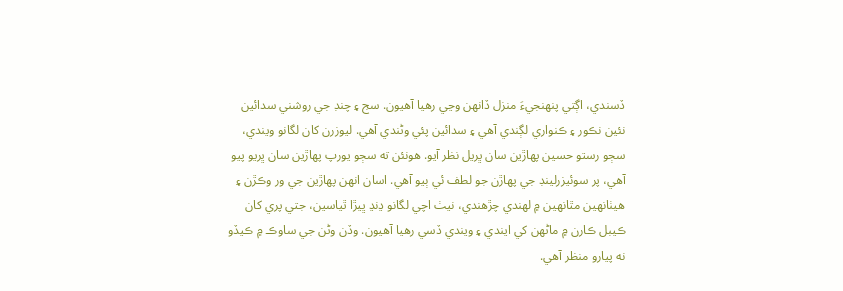ڏسندي، اڳتي پنهنجيءَ منزل ڏانهن وڃي رهيا آهيون. سج ۽ چنڊ جي روشني سدائين نئين نڪور ۽ ڪنواري لڳندي آهي ۽ سدائين پئي وڻندي آهي. ليوزرن کان لگانو ويندي، سڄو رستو حسين پهاڙين سان ڀريل نظر آيو. هونئن ته سڄو يورپ پهاڙين سان ڀريو پيو آهي، پر سوئيزرلينڊ جي پهاڙن جو لطف ئي ٻيو آهي. اسان انهن پهاڙين جي ور وڪڙن ۽ هيٺانهين مٿانهين ۾ لهندي چڙهندي، نيٺ اچي لگانو ڍنڍ ڀيڙا ٿياسين، جتي پري کان ڪيبل ڪارن ۾ ماڻهن کي ايندي ۽ ويندي ڏسي رهيا آهيون. وڏن وڻن جي ساوڪ ۾ ڪيڏو نه پيارو منظر آهي.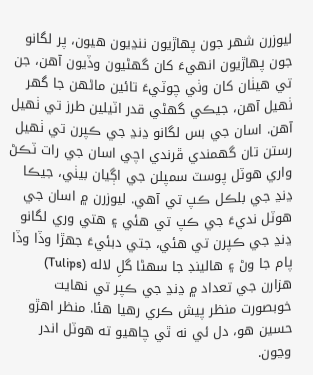ليوزرن شهر جون پهاڙيون ننڍيون هيون، پر لگانو جون پهاڙيون انهيءَ کان گهڻيون وڏيون آهن، جن تي هيٺان کان وٺي چوٽيءَ تائين ماڻهن جا گهر ٺهيل آهن، جيڪي گهڻي قدر اٽيلين طرز تي ٺهيل آهن. اسان جي بس لگانو ڍنڍ جي ڪپرن تي ٺهيل رستن تان گهمندي ڦرندي اچي اسان جي رات ٽڪڻ واري هوٽل پوسٽ سمپلن جي اڳيان بيٺي، جيڪا ڍنڍ جي بلڪل ڪپ تي آهي. ليوزرن ۾ اسان جي هوٽل نديءَ جي ڪپ تي هئي ۽ هتي وري لگانو ڍنڍ جي ڪپرن تي هئي، جتي دبئيءَ جهڙا وڏا وڏا پام جا وڻ ۽ هالينڊ جا سهڻا گلِ لاله (Tulips) هزارن جي تعداد ۾ ڍنڍ جي ڪپر تي نهايت خوبصورت منظر پيش ڪري رهيا هئا. منظر اهڙو حسين هو، دل ئي نه ٿي چاهيو ته هوٽل اندر وڃون.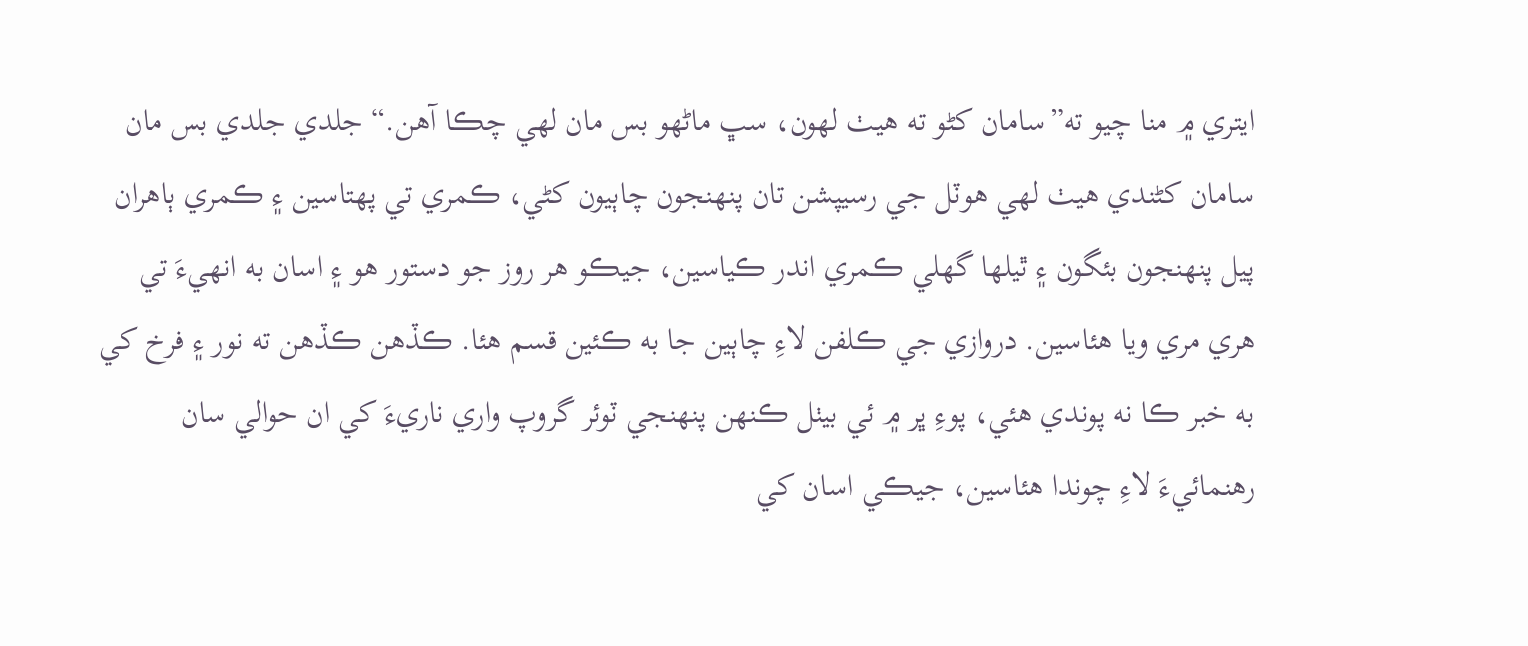ايتري ۾ منا چيو ته”سامان کڻو ته هيٺ لهون، سڀ ماڻهو بس مان لهي چڪا آهن.“ جلدي جلدي بس مان سامان کڻندي هيٺ لهي هوٽل جي رسيپشن تان پنهنجون چاٻيون کڻي، ڪمري تي پهتاسين ۽ ڪمري ٻاهران پيل پنهنجون بئگون ۽ ٿيلها گهلي ڪمري اندر ڪياسين، جيڪو هر روز جو دستور هو ۽ اسان به انهيءَ تي هري مري ويا هئاسين. دروازي جي ڪلفن لاءِ چاٻين جا به ڪئين قسم هئا. ڪڏهن ڪڏهن ته نور ۽ فرخ کي به خبر ڪا نه پوندي هئي، پوءِ ڀر ۾ ئي بيٺل ڪنهن پنهنجي ٽوئر گروپ واري ناريءَ کي ان حوالي سان رهنمائيءَ لاءِ چوندا هئاسين، جيڪي اسان کي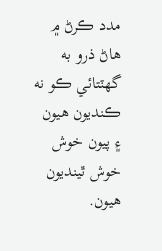مدد ڪرڻ ۾ هاڻ ذرو به گهٽتائي ڪو نه ڪنديون هيون ۽ پيون خوش خوش ٿينديون هيون.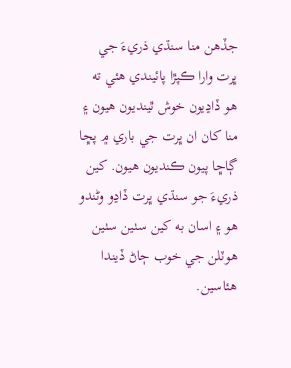جڏهن منا سنڌي ذريءَ جي ڀرت وارا ڪپڙا پائيندي هئي ته هو ڏاڍيون خوش ٿينديون هيون ۽ منا کان ان ڀرت جي باري ۾ پڇا ڳاڇا پيون ڪنديون هيون. کين ذريءَ جو سنڌي ڀرت ڏاڍو وڻندو هو ۽ اسان به کين سٺين سٺين هوٽلن جي خوب ڄاڻ ڏيندا هئاسين.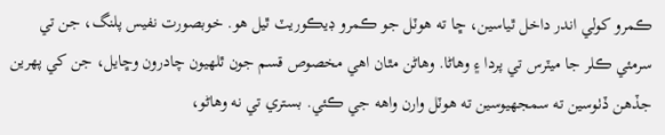ڪمرو کولي اندر داخل ٿياسين، ڇا ته هوٽل جو ڪمرو ڊيڪوريٽ ٿيل هو. خوبصورت نفيس پلنگ، جن تي سرمئي ڪلر جا ميٽرس تي پردا ۽ وهاڻا. وهاڻن مٿان اهي مخصوص قسم جون ٿلهيون چادرون وڇايل، جن کي پهرين جڏهن ڏٺوسين ته سمجهيوسين ته هوٽل وارن واهه جي ڪئي. بستري تي نه وهاڻو،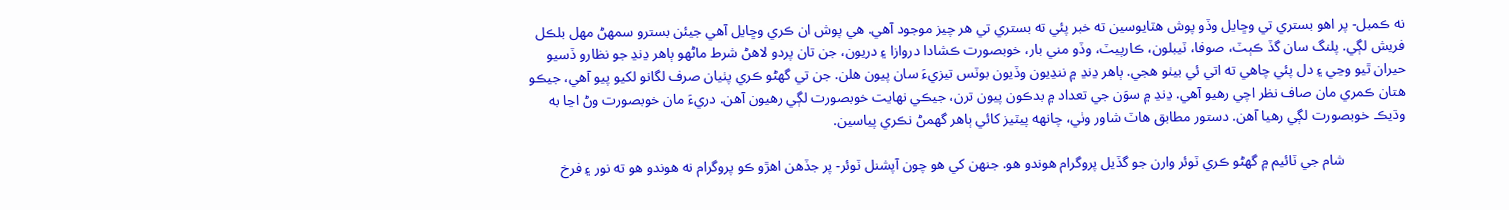نه ڪمبل- پر اهو بستري تي وڇايل وڏو پوش هٽايوسين ته خبر پئي ته بستري تي هر چيز موجود آهي. هي پوش ان ڪري وڇايل آهي جيئن بسترو سمهڻ مهل بلڪل فريش لڳي. پلنگ سان گڏ ڪٻٽ، صوفا، ٽيبلون، ڪارپيٽ، وڏو مني بار، خوبصورت ڪشادا دروازا ۽ دريون، جن تان پردو لاهڻ شرط ماڻهو ٻاهر ڍنڍ جو نظارو ڏسيو حيران ٿيو وڃي ۽ دل پئي چاهي ته اتي ئي بيٺو هجي. ٻاهر ڍنڍ ۾ ننڍيون وڏيون بوٽس تيزيءَ سان پيون هلن. جن تي گهڻو ڪري پٺيان صرف لگانو لکيو پيو آهي، جيڪو هتان ڪمري مان صاف نظر اچي رهيو آهي. ڍنڍ ۾ سوَن جي تعداد ۾ بدڪون پيون ترن، جيڪي نهايت خوبصورت لڳي رهيون آهن. دريءَ مان خوبصورت وڻ اڃا به وڌيڪ خوبصورت لڳي رهيا آهن. دستور مطابق هاٽ شاور وٺي، چانهه پيٽيز کائي ٻاهر گهمڻ نڪري پياسين.

                 شام جي ٽائيم ۾ گهڻو ڪري ٽوئر وارن جو گڏيل پروگرام هوندو هو. جنهن کي هو چون آپشنل ٽوئر- پر جڏهن اهڙو ڪو پروگرام نه هوندو هو ته نور ۽ فرخ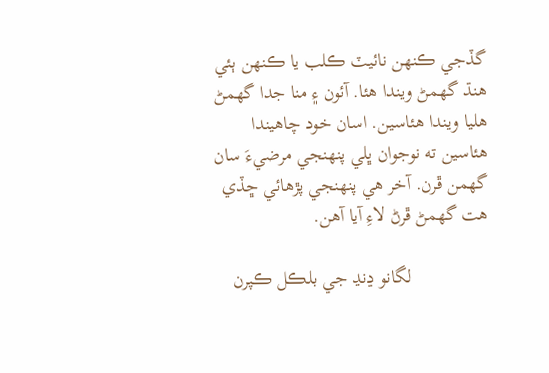گڏجي ڪنهن نائيٽ ڪلب يا ڪنهن ٻئي هنڌ گهمڻ ويندا هئا. آئون ۽ منا جدا گهمڻ هليا ويندا هئاسين. اسان خود چاهيندا هئاسين ته نوجوان ڀلي پنهنجي مرضيءَ سان گهمن ڦرن. آخر هي پنهنجي پڙهائي ڇڏي هت گهمڻ ڦرڻ لاءِ آيا آهن.

                لگانو ڍنڍ جي بلڪل ڪپرن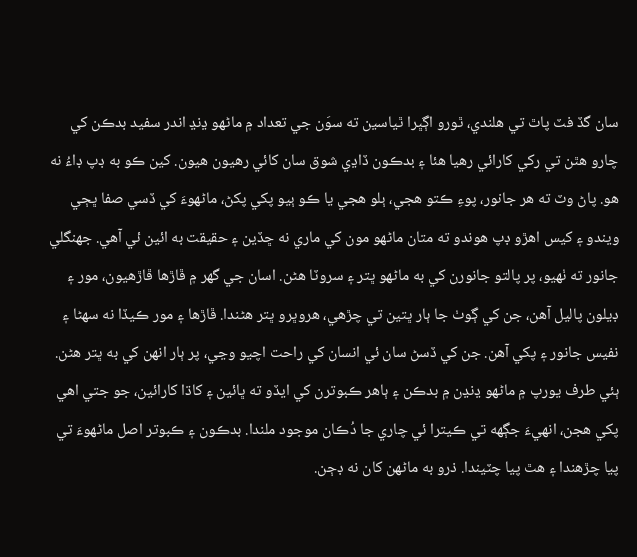سان گڏ فٽ پاٿ تي هلندي، ٿورو اڳڀرا ٿياسين ته سوَن جي تعداد ۾ ماڻهو ڍنڍ اندر سفيد بدڪن کي چارو هٿن تي رکي کارائي رهيا هئا ۽ بدڪون ڏاڍي شوق سان کائي رهيون هيون. کين ڪو به ڊپ ڊاءُ نه هو. پاڻ وٽ ته هر جانور، پوءِ ڪتو هجي، ٻلو هجي يا ڪو ٻيو پکي پکڻ، ماڻهوءَ کي ڏسي صفا ڀڄي ويندو ۽ کيس اهڙو ڊپ هوندو ته متان ماڻهو مون کي ماري نه ڇڏين ۽ حقيقت به ائين ئي آهي. جهنگلي جانور ته ٺهيو، پر پالتو جانورن کي به ماڻهو ڀتر ۽ سروٽا هڻن. اسان جي گهر ۾ ڦاڙها ڦاڙهيون، مور ۽ ڊيلون پاليل آهن، جن کي ڳوٺ جا ٻار ڀتين تي چڙهي، هروڀرو ڀتر هڻندا. ڦاڙها ۽ مور ڪيڏا نه سهڻا ۽ نفيس جانور ۽ پکي آهن. جن کي ڏسڻ سان ئي انسان کي راحت اچيو وڃي، پر ٻار انهن کي به ڀتر هڻن. ٻئي طرف يورپ ۾ ماڻهو ڍنڍن ۾ بدڪن ۽ ٻاهر ڪبوترن کي ايڏو ته ڀائين ۽ کاڌا کارائين، جو جتي اهي پکي هجن، انهيءَ جڳهه تي ڪيترا ئي چاري جا دُڪان موجود ملندا. بدڪون ۽ ڪبوتر اصل ماڻهوءَ تي پيا چڙهندا ۽ هٿ پيا چٽيندا. ذرو به ماڻهن کان نه ڊڄن.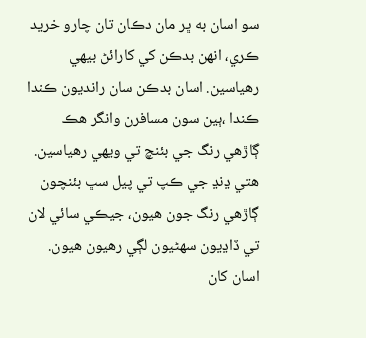سو اسان به ڀر مان دڪان تان چارو خريد ڪري، انهن بدڪن کي کارائڻ بيهي رهياسين. اسان بدڪن سان رانديون ڪندا ڪندا ،ٻين سون مسافرن وانگر هڪ ڳاڙهي رنگ جي بئنچ تي ويهي رهياسين. هتي ڍنڍ جي ڪپ تي پيل سڀ بئنچون ڳاڙهي رنگ جون هيون، جيڪي سائي لان تي ڏاڍيون سهڻيون لڳي رهيون هيون. اسان کان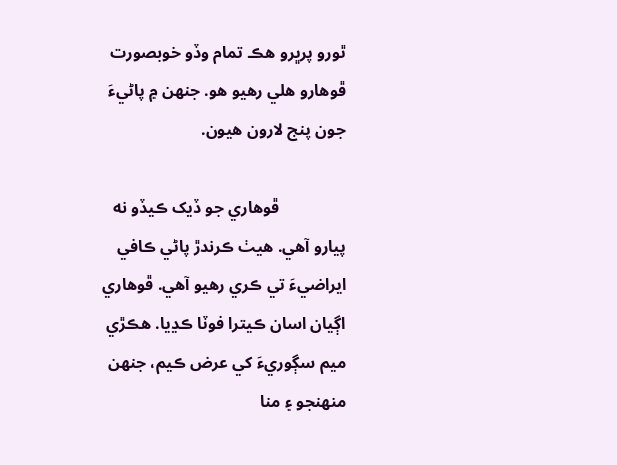ٿورو پرڀرو هڪ تمام وڏو خوبصورت ڦوهارو هلي رهيو هو. جنهن ۾ پاڻيءَ جون پنج لارون هيون.

                ڦوهاري جو ڏيک ڪيڏو نه پيارو آهي. هيٺ ڪرندڙ پاڻي ڪافي ايراضيءَ تي ڪري رهيو آهي. ڦوهاري اڳيان اسان ڪيترا فوٽا ڪڍيا. هڪڙي ميم سڳوريءَ کي عرض ڪيم، جنهن منهنجو ۽ منا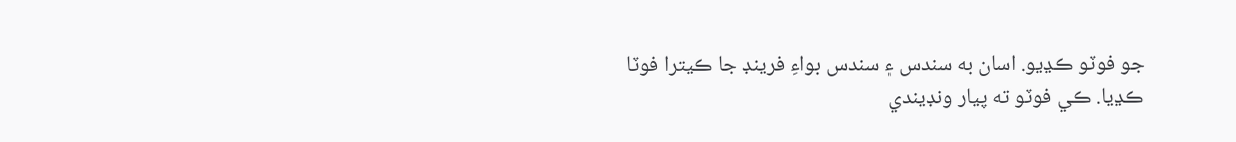جو فوٽو ڪڍيو. اسان به سندس ۽ سندس بواءِ فرينڊ جا ڪيترا فوٽا ڪڍيا. ڪي فوٽو ته پيار ونڊيندي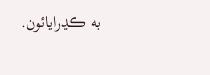به ڪڍرايائون.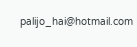palijo_hai@hotmail.com